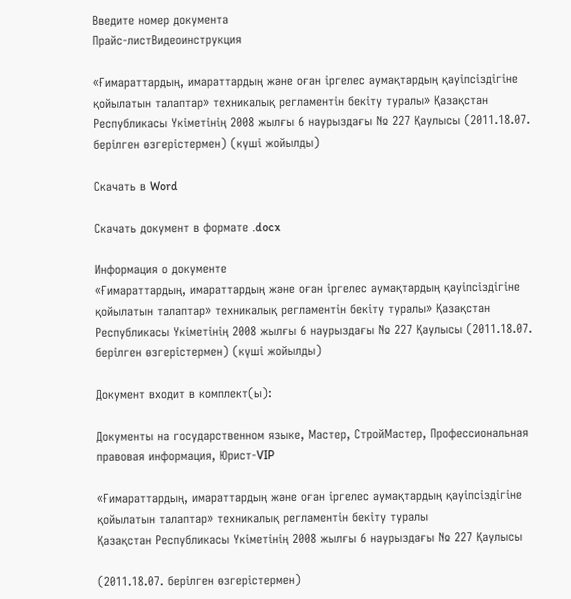Введите номер документа
Прайс-листВидеоинструкция

«Ғимараттардың, имараттардың және оған іргелес аумақтардың қауіпсіздігіне қойылатын талаптар» техникалық регламентін бекіту туралы» Қазақстан Республикасы Үкіметінің 2008 жылғы 6 наурыздағы № 227 Қаулысы (2011.18.07. берілген өзгерістермен) (күші жойылды)

Скачать в Word

Скачать документ в формате .docx

Информация о документе
«Ғимараттардың, имараттардың және оған іргелес аумақтардың қауіпсіздігіне қойылатын талаптар» техникалық регламентін бекіту туралы» Қазақстан Республикасы Үкіметінің 2008 жылғы 6 наурыздағы № 227 Қаулысы (2011.18.07. берілген өзгерістермен) (күші жойылды)

Документ входит в комплект(ы):

Документы на государственном языке, Мастер, СтройМастер, Профессиональная правовая информация, Юрист-VIP

«Ғимараттардың, имараттардың және оған іргелес аумақтардың қауіпсіздігіне қойылатын талаптар» техникалық регламентін бекіту туралы
Қазақстан Республикасы Үкіметінің 2008 жылғы 6 наурыздағы № 227 Қаулысы

(2011.18.07. берілген өзгерістермен)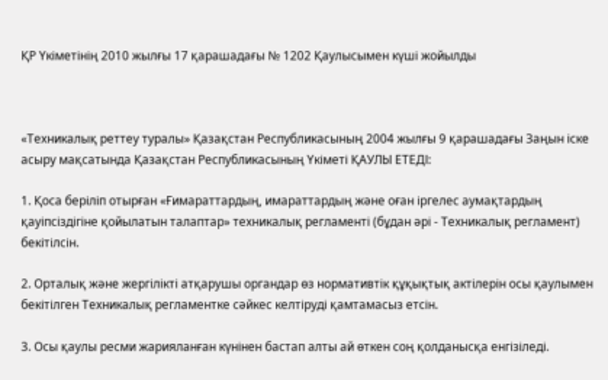ҚР Үкіметінің 2010 жылғы 17 қарашадағы № 1202 Қаулысымен күші жойылды



«Техникалық реттеу туралы» Қазақстан Республикасының 2004 жылғы 9 қарашадағы Заңын іске асыру мақсатында Қазақстан Республикасының Үкіметі ҚАУЛЫ ЕТЕДІ:

1. Қоса беріліп отырған «Ғимараттардың, имараттардың және оған іргелес аумақтардың қауіпсіздігіне қойылатын талаптар» техникалық регламенті (бұдан әрі - Техникалық регламент) бекітілсін.

2. Орталық және жергілікті атқарушы органдар өз нормативтік құқықтық актілерін осы қаулымен бекітілген Техникалық регламентке сәйкес келтіруді қамтамасыз етсін.

3. Осы қаулы ресми жарияланған күнінен бастап алты ай өткен соң қолданысқа енгізіледі.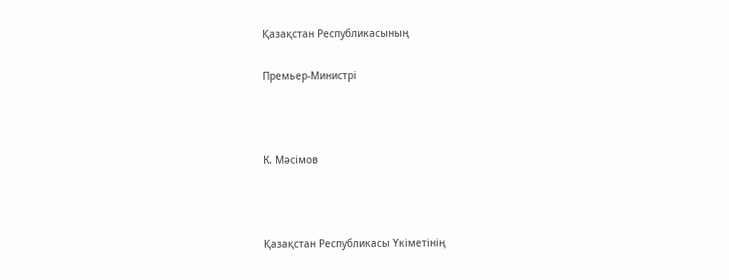Қазақстан Республикасының

Премьер-Министрі



К. Мәсімов



Қазақстан Республикасы Үкіметінің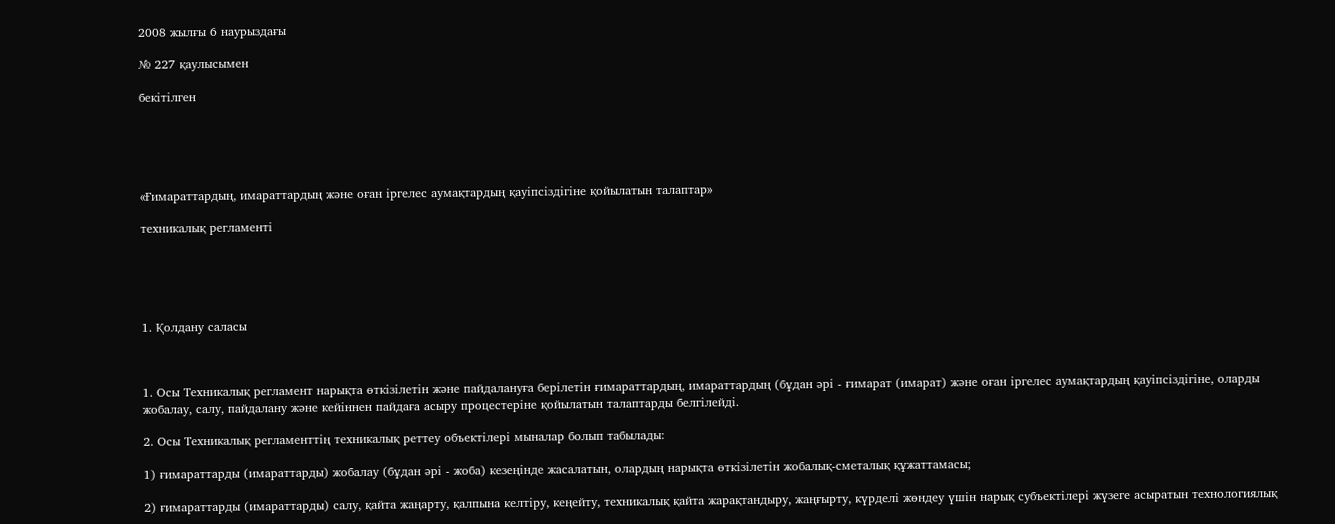2008 жылғы 6 наурыздағы

№ 227 қаулысымен

бекітілген





«Ғимараттардың, имараттардың және оған іргелес аумақтардың қауіпсіздігіне қойылатын талаптар»

техникалық регламенті





1. Қолдану саласы



1. Осы Техникалық регламент нарықта өткізілетін және пайдалануға берілетін ғимараттардың, имараттардың (бұдан әрі - ғимарат (имарат) және оған іргелес аумақтардың қауіпсіздігіне, оларды жобалау, салу, пайдалану және кейіннен пайдаға асыру процестеріне қойылатын талаптарды белгілейді.

2. Осы Техникалық регламенттің техникалық реттеу объектілері мыналар болып табылады:

1) ғимараттарды (имараттарды) жобалау (бұдан әрі - жоба) кезеңінде жасалатын, олардың нарықта өткізілетін жобалық-сметалық құжаттамасы;

2) ғимараттарды (имараттарды) салу, қайта жаңарту, қалпына келтіру, кеңейту, техникалық қайта жарақтандыру, жаңғырту, күрделі жөндеу үшін нарық субъектілері жүзеге асыратын технологиялық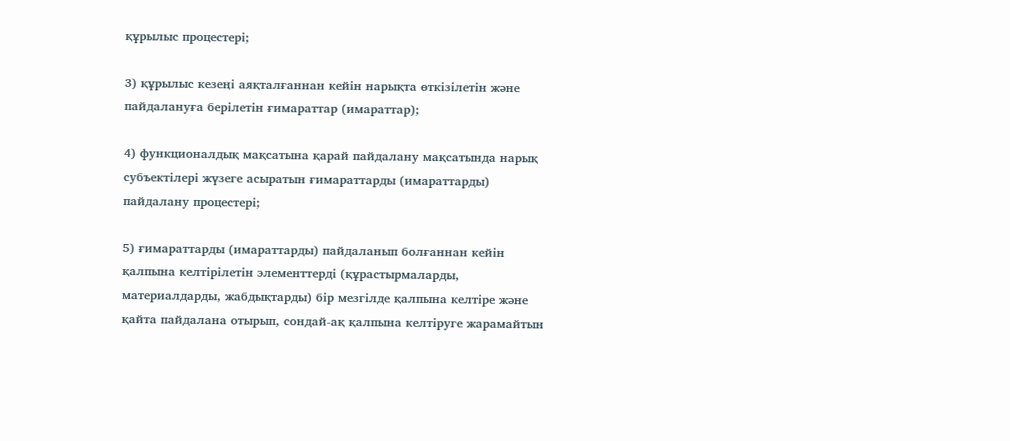құрылыс процестері;

3) құрылыс кезеңі аяқталғаннан кейін нарықта өткізілетін және пайдалануға берілетін ғимараттар (имараттар);

4) функционалдық мақсатына қарай пайдалану мақсатында нарық субъектілері жүзеге асыратын ғимараттарды (имараттарды) пайдалану процестері;

5) ғимараттарды (имараттарды) пайдаланып болғаннан кейін қалпына келтірілетін элементтерді (құрастырмаларды, материалдарды, жабдықтарды) бір мезгілде қалпына келтіре және қайта пайдалана отырып, сондай-ақ қалпына келтіруге жарамайтын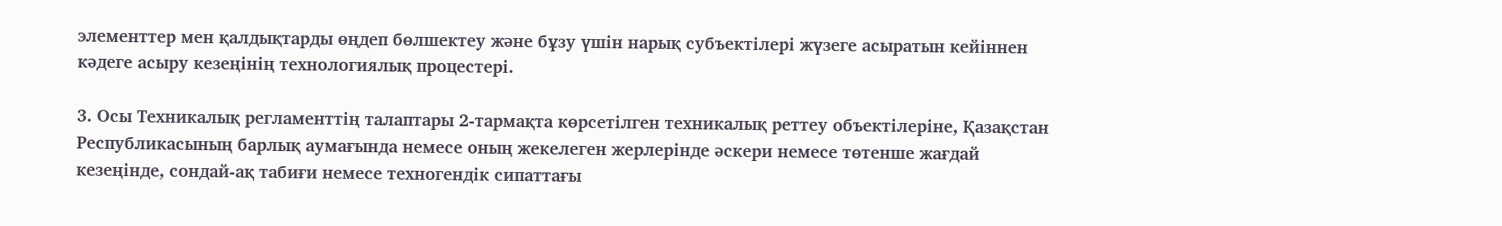элементтер мен қалдықтарды өңдеп бөлшектеу және бұзу үшін нарық субъектілері жүзеге асыратын кейіннен кәдеге асыру кезеңінің технологиялық процестері.

3. Осы Техникалық регламенттің талаптары 2-тармақта көрсетілген техникалық реттеу объектілеріне, Қазақстан Республикасының барлық аумағында немесе оның жекелеген жерлерінде әскери немесе төтенше жағдай кезеңінде, сондай-ақ табиғи немесе техногендік сипаттағы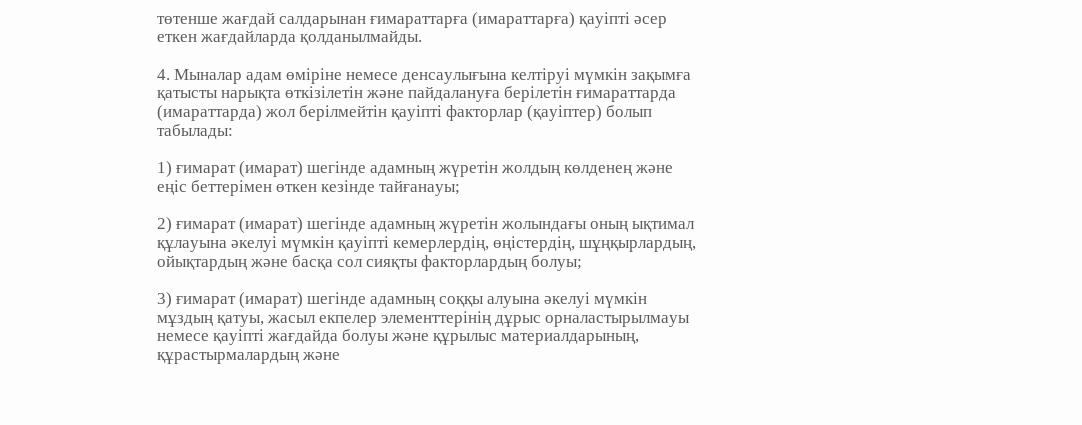төтенше жағдай салдарынан ғимараттарға (имараттарға) қауіпті әсер еткен жағдайларда қолданылмайды.

4. Мыналар адам өміріне немесе денсаулығына келтіруі мүмкін зақымға қатысты нарықта өткізілетін және пайдалануға берілетін ғимараттарда (имараттарда) жол берілмейтін қауіпті факторлар (қауіптер) болып табылады:

1) ғимарат (имарат) шегінде адамның жүретін жолдың көлденең және еңіс беттерімен өткен кезінде тайғанауы;

2) ғимарат (имарат) шегінде адамның жүретін жолындағы оның ықтимал құлауына әкелуі мүмкін қауіпті кемерлердің, өңістердің, шұңқырлардың, ойықтардың және басқа сол сияқты факторлардың болуы;

3) ғимарат (имарат) шегінде адамның соққы алуына әкелуі мүмкін мұздың қатуы, жасыл екпелер элементтерінің дұрыс орналастырылмауы немесе қауіпті жағдайда болуы және құрылыс материалдарының, құрастырмалардың және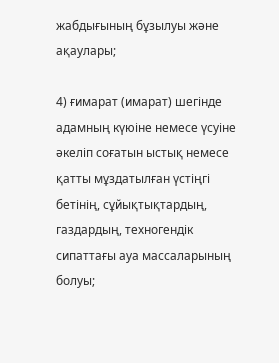жабдығының бұзылуы және ақаулары;

4) ғимарат (имарат) шегінде адамның күюіне немесе үсуіне әкеліп соғатын ыстық немесе қатты мұздатылған үстіңгі бетінің, сұйықтықтардың, газдардың, техногендік сипаттағы ауа массаларының болуы;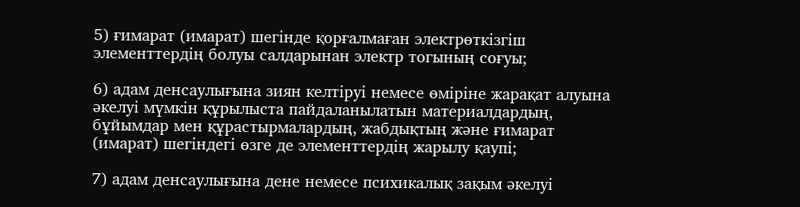5) ғимарат (имарат) шегінде қорғалмаған электрөткізгіш элементтердің болуы салдарынан электр тогының соғуы;

6) адам денсаулығына зиян келтіруі немесе өміріне жарақат алуына әкелуі мүмкін құрылыста пайдаланылатын материалдардың, бұйымдар мен құрастырмалардың, жабдықтың және ғимарат (имарат) шегіндегі өзге де элементтердің жарылу қаупі;

7) адам денсаулығына дене немесе психикалық зақым әкелуі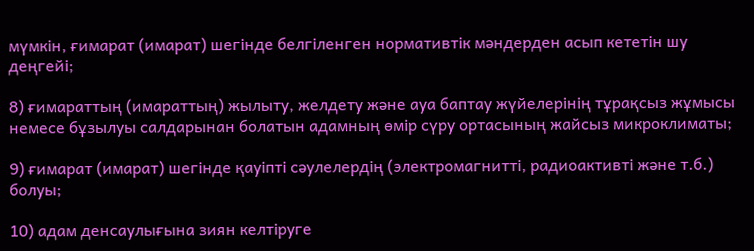мүмкін, ғимарат (имарат) шегінде белгіленген нормативтік мәндерден асып кететін шу деңгейі;

8) ғимараттың (имараттың) жылыту, желдету және ауа баптау жүйелерінің тұрақсыз жұмысы немесе бұзылуы салдарынан болатын адамның өмір сүру ортасының жайсыз микроклиматы;

9) ғимарат (имарат) шегінде қауіпті сәулелердің (электромагнитті, радиоактивті және т.б.) болуы;

10) адам денсаулығына зиян келтіруге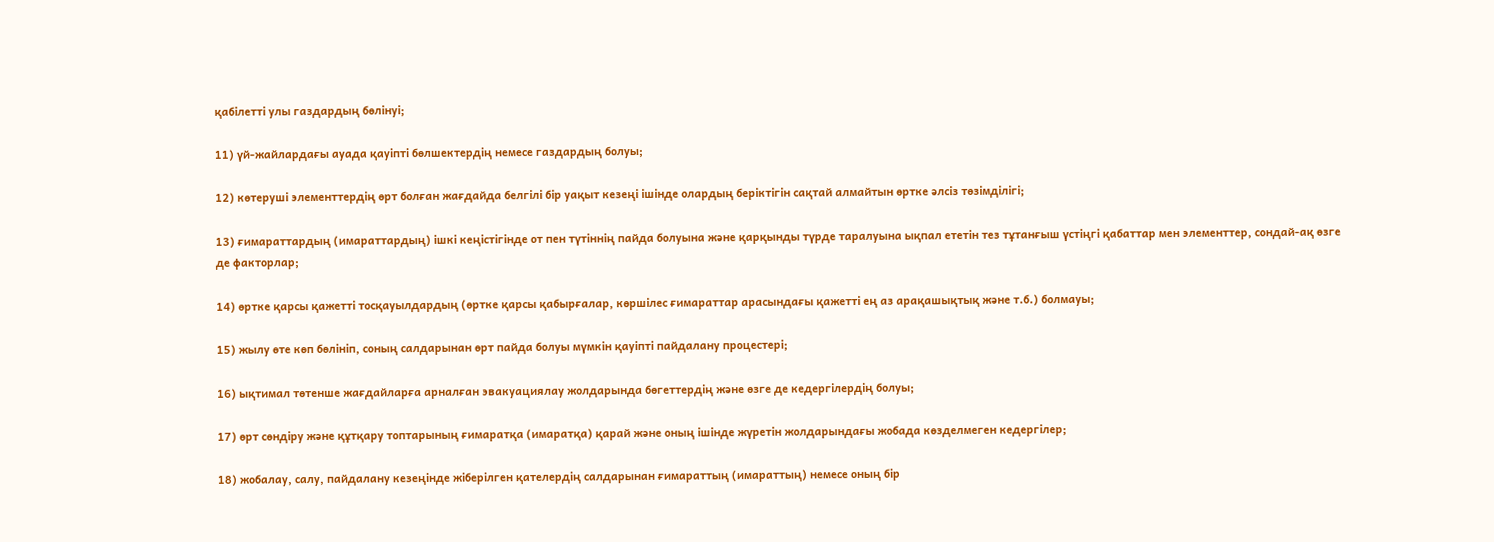қабілетті улы газдардың бөлінуі;

11) үй-жайлардағы ауада қауіпті бөлшектердің немесе газдардың болуы;

12) көтеруші элементтердің өрт болған жағдайда белгілі бір уақыт кезеңі ішінде олардың беріктігін сақтай алмайтын өртке әлсіз төзімділігі;

13) ғимараттардың (имараттардың) ішкі кеңістігінде от пен түтіннің пайда болуына және қарқынды түрде таралуына ықпал ететін тез тұтанғыш үстіңгі қабаттар мен элементтер, сондай-ақ өзге де факторлар;

14) өртке қарсы қажетті тосқауылдардың (өртке қарсы қабырғалар, көршілес ғимараттар арасындағы қажетті ең аз арақашықтық және т.б.) болмауы;

15) жылу өте көп бөлініп, соның салдарынан өрт пайда болуы мүмкін қауіпті пайдалану процестері;

16) ықтимал төтенше жағдайларға арналған эвакуациялау жолдарында бөгеттердің және өзге де кедергілердің болуы;

17) өрт сөндіру және құтқару топтарының ғимаратқа (имаратқа) қарай және оның ішінде жүретін жолдарындағы жобада көзделмеген кедергілер;

18) жобалау, салу, пайдалану кезеңінде жіберілген қателердің салдарынан ғимараттың (имараттың) немесе оның бір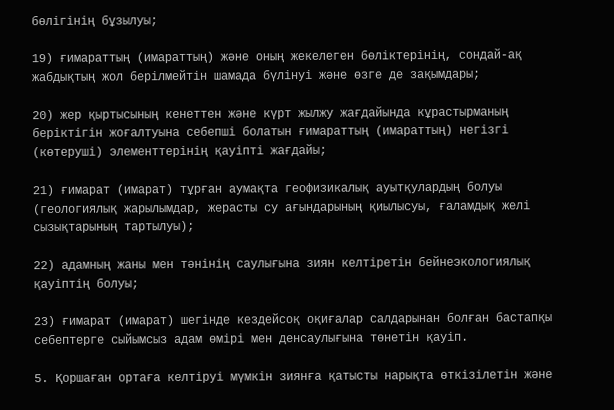бөлігінің бұзылуы;

19) ғимараттың (имараттың) және оның жекелеген бөліктерінің, сондай-ақ жабдықтың жол берілмейтін шамада бүлінуі және өзге де зақымдары;

20) жер қыртысының кенеттен және күрт жылжу жағдайында кұрастырманың беріктігін жоғалтуына себепші болатын ғимараттың (имараттың) негізгі (көтеруші) элементтерінің қауіпті жағдайы;

21) ғимарат (имарат) тұрған аумақта геофизикалық ауытқулардың болуы (геологиялық жарылымдар, жерасты су ағындарының қиылысуы, ғаламдық желі сызықтарының тартылуы);

22) адамның жаны мен тәнінің саулығына зиян келтіретін бейнеэкологиялық қауіптің болуы;

23) ғимарат (имарат) шегінде кездейсоқ оқиғалар салдарынан болған бастапқы себептерге сыйымсыз адам өмірі мен денсаулығына төнетін қауіп.

5. Қоршаған ортаға келтіруі мүмкін зиянға қатысты нарықта өткізілетін және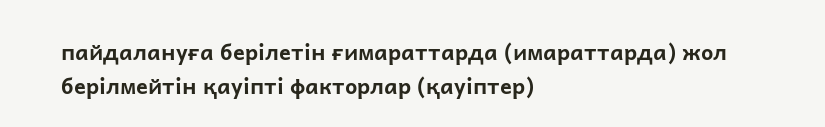пайдалануға берілетін ғимараттарда (имараттарда) жол берілмейтін қауіпті факторлар (қауіптер)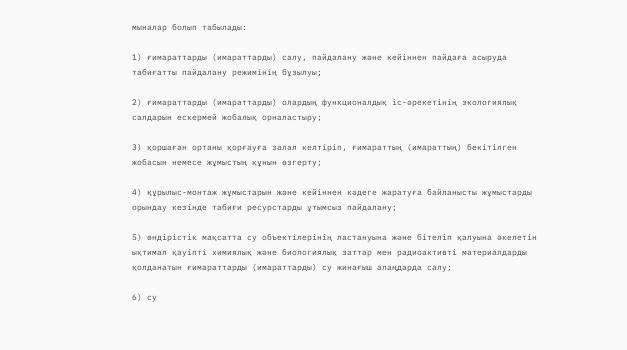мыналар болып табылады:

1) ғимараттарды (имараттарды) салу, пайдалану және кейіннен пайдаға асыруда табиғатты пайдалану режимінің бұзылуы;

2) ғимараттарды (имараттарды) олардың функционалдық іс-әрекетінің экологиялық салдарын ескермей жобалық орналастыру;

3) қоршаған ортаны қорғауға залал келтіріп, ғимараттың (имараттың) бекітілген жобасын немесе жұмыстың құнын өзгерту;

4) құрылыс-монтаж жұмыстарын және кейіннен кәдеге жаратуға байланысты жұмыстарды орындау кезінде табиғи ресурстарды ұтымсыз пайдалану;

5) өндірістік мақсатта су объектілерінің ластануына және бітеліп қалуына әкелетін ықтимал қауіпті химиялық және биологиялық заттар мен радиоактивті материалдарды қолданатын ғимараттарды (имараттарды) су жинағыш алаңдарда салу;

6) су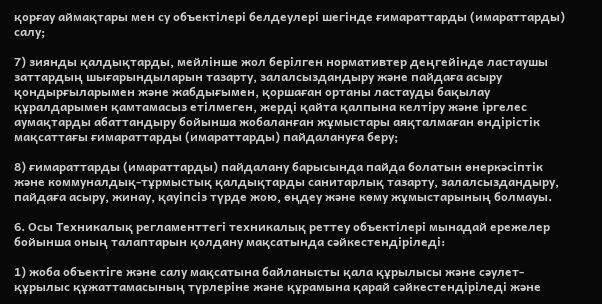қорғау аймақтары мен су объектілері белдеулері шегінде ғимараттарды (имараттарды) салу;

7) зиянды қалдықтарды, мейлінше жол берілген нормативтер деңгейінде ластаушы заттардың шығарындыларын тазарту, залалсыздандыру және пайдаға асыру қондырғыларымен және жабдығымен, қоршаған ортаны ластауды бақылау құралдарымен қамтамасыз етілмеген, жерді қайта қалпына келтіру және іргелес аумақтарды абаттандыру бойынша жобаланған жұмыстары аяқталмаған өндірістік мақсаттағы ғимараттарды (имараттарды) пайдалануға беру;

8) ғимараттарды (имараттарды) пайдалану барысында пайда болатын өнеркәсіптік және коммуналдық-тұрмыстық қалдықтарды санитарлық тазарту, залалсыздандыру, пайдаға асыру, жинау, қауіпсіз түрде жою, өңдеу және көму жұмыстарының болмауы.

6. Осы Техникалық регламенттегі техникалық реттеу объектілері мынадай ережелер бойынша оның талаптарын қолдану мақсатында сәйкестендіріледі:

1) жоба объектіге және салу мақсатына байланысты қала құрылысы және сәулет-құрылыс құжаттамасының түрлеріне және құрамына қарай сәйкестендіріледі және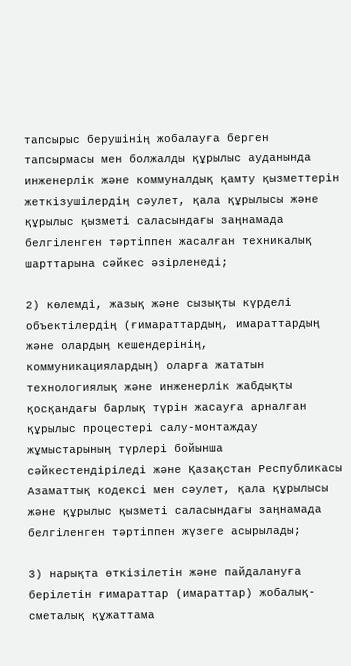тапсырыс берушінің жобалауға берген тапсырмасы мен болжалды құрылыс ауданында инженерлік және коммуналдық қамту қызметтерін жеткізушілердің сәулет, қала құрылысы және құрылыс қызметі саласындағы заңнамада белгіленген тәртіппен жасалған техникалық шарттарына сәйкес әзірленеді;

2) көлемді, жазық және сызықты күрделі объектілердің (ғимараттардың, имараттардың және олардың кешендерінің, коммуникациялардың) оларға жататын технологиялық және инженерлік жабдықты қосқандағы барлық түрін жасауға арналған құрылыс процестері салу-монтаждау жұмыстарының түрлері бойынша сәйкестендіріледі және Қазақстан Республикасы Азаматтық кодексі мен сәулет, қала құрылысы және құрылыс қызметі саласындағы заңнамада белгіленген тәртіппен жүзеге асырылады;

3) нарықта өткізілетін және пайдалануға берілетін ғимараттар (имараттар) жобалық-сметалық құжаттама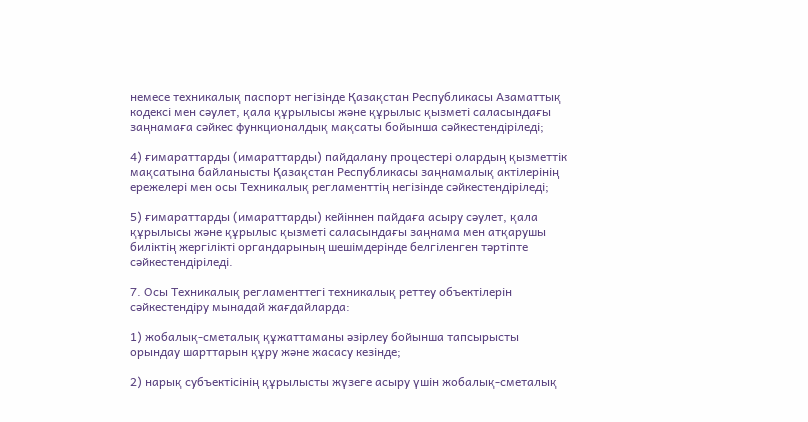немесе техникалық паспорт негізінде Қазақстан Республикасы Азаматтық кодексі мен сәулет, қала құрылысы және құрылыс қызметі саласындағы заңнамаға сәйкес функционалдық мақсаты бойынша сәйкестендіріледі;

4) ғимараттарды (имараттарды) пайдалану процестері олардың қызметтік мақсатына байланысты Қазақстан Республикасы заңнамалық актілерінің ережелері мен осы Техникалық регламенттің негізінде сәйкестендіріледі;

5) ғимараттарды (имараттарды) кейіннен пайдаға асыру сәулет, қала құрылысы және құрылыс қызметі саласындағы заңнама мен атқарушы биліктің жергілікті органдарының шешімдерінде белгіленген тәртіпте сәйкестендіріледі.

7. Осы Техникалық регламенттегі техникалық реттеу объектілерін сәйкестендіру мынадай жағдайларда:

1) жобалық-сметалық құжаттаманы әзірлеу бойынша тапсырысты орындау шарттарын құру және жасасу кезінде;

2) нарық субъектісінің құрылысты жүзеге асыру үшін жобалық-сметалық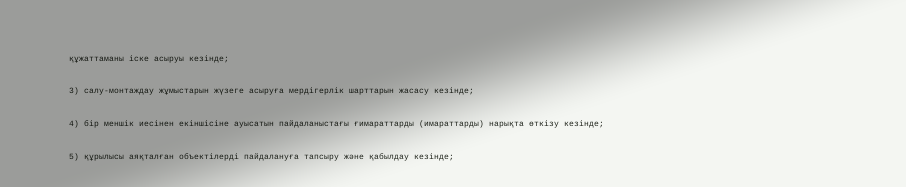құжаттаманы іске асыруы кезінде;

3) салу-монтаждау жұмыстарын жүзеге асыруға мердігерлік шарттарын жасасу кезінде;

4) бір меншік иесінен екіншісіне ауысатын пайдаланыстағы ғимараттарды (имараттарды) нарықта өткізу кезінде;

5) құрылысы аяқталған объектілерді пайдалануға тапсыру және қабылдау кезінде;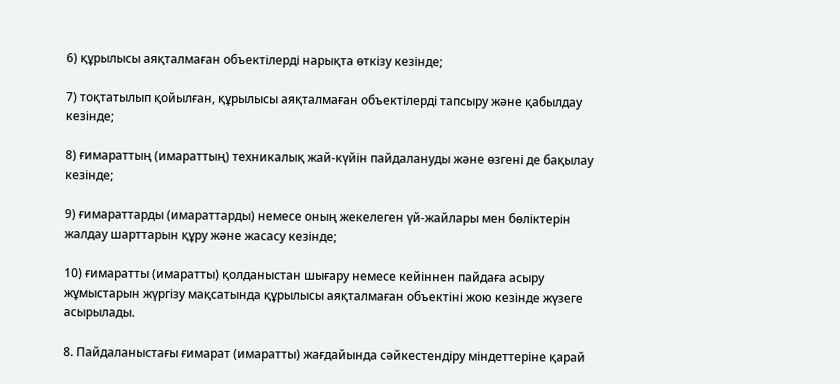6) құрылысы аяқталмаған объектілерді нарықта өткізу кезінде;

7) тоқтатылып қойылған, құрылысы аяқталмаған объектілерді тапсыру және қабылдау кезінде;

8) ғимараттың (имараттың) техникалық жай-күйін пайдалануды және өзгені де бақылау кезінде;

9) ғимараттарды (имараттарды) немесе оның жекелеген үй-жайлары мен бөліктерін жалдау шарттарын құру және жасасу кезінде;

10) ғимаратты (имаратты) қолданыстан шығару немесе кейіннен пайдаға асыру жұмыстарын жүргізу мақсатында құрылысы аяқталмаған объектіні жою кезінде жүзеге асырылады.

8. Пайдаланыстағы ғимарат (имаратты) жағдайында сәйкестендіру міндеттеріне қарай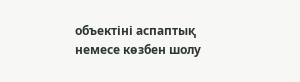объектіні аспаптық немесе көзбен шолу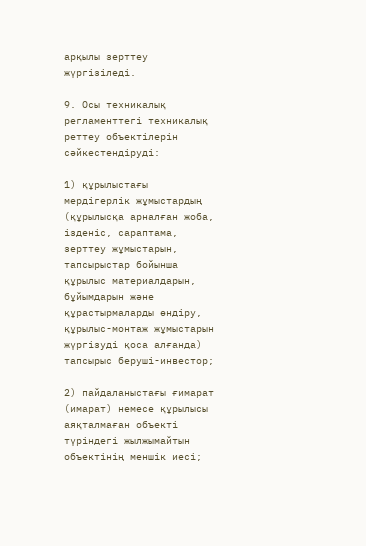арқылы зерттеу жүргізіледі.

9. Осы техникалық регламенттегі техникалық реттеу объектілерін сәйкестендіруді:

1) құрылыстағы мердігерлік жұмыстардың (құрылысқа арналған жоба, ізденіс, сараптама, зерттеу жұмыстарын, тапсырыстар бойынша құрылыс материалдарын, бұйымдарын және құрастырмаларды өндіру, құрылыс-монтаж жұмыстарын жүргізуді қоса алғанда) тапсырыс беруші-инвестор;

2) пайдаланыстағы ғимарат (имарат) немесе құрылысы аяқталмаған объекті түріндегі жылжымайтын объектінің меншік иесі;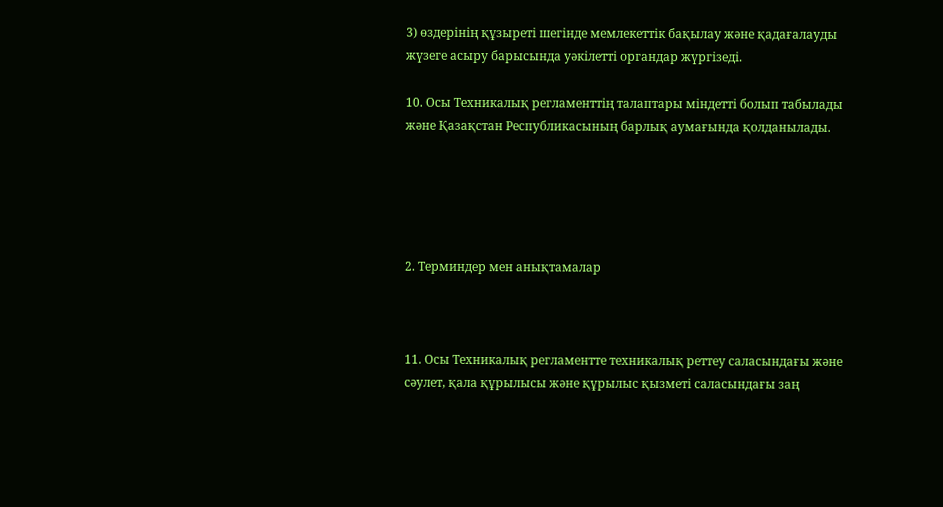3) өздерінің құзыреті шегінде мемлекеттік бақылау және қадағалауды жүзеге асыру барысында уәкілетті органдар жүргізеді.

10. Осы Техникалық регламенттің талаптары міндетті болып табылады және Қазақстан Республикасының барлық аумағында қолданылады.





2. Терминдер мен анықтамалар



11. Осы Техникалық регламентте техникалық реттеу саласындағы және сәулет, қала құрылысы және құрылыс қызметі саласындағы заң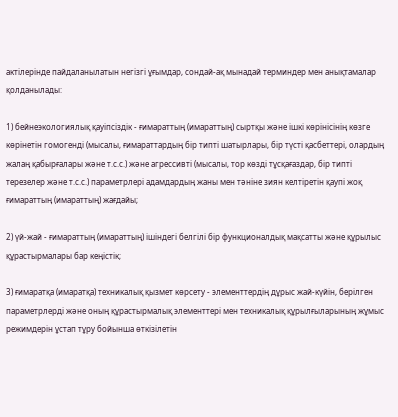актілерінде пайдаланылатын негізгі ұғымдар, сондай-ақ мынадай терминдер мен анықтамалар қолданылады:

1) бейнеэкологиялық қауіпсіздік - ғимараттың (имараттың) сыртқы және ішкі көрінісінің көзге көрінетін гомогенді (мысалы, ғимараттардың бір типті шатырлары, бір түсті қасбеттері, олардың жалаң қабырғалары және т.с.с.) және агрессивті (мысалы, тор көзді тұсқағаздар, бір типті терезелер және т.с.с.) параметрлері адамдардың жаны мен тәніне зиян келтіретін қаупі жоқ ғимараттың (имараттың) жағдайы;

2) үй-жай - ғимараттың (имараттың) ішіндегі белгілі бір функционалдық мақсатты және құрылыс құрастырмалары бар кеңістік;

3) ғимаратқа (имаратқа) техникалық қызмет көрсету - элементтердің дұрыс жай-күйін, берілген параметрлерді және оның құрастырмалық элементтері мен техникалық құрылғыларының жұмыс режимдерін ұстап тұру бойынша өткізілетін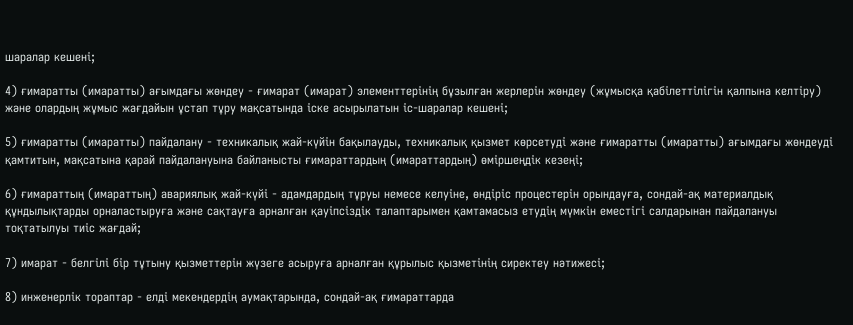шаралар кешені;

4) ғимаратты (имаратты) ағымдағы жөндеу - ғимарат (имарат) элементтерінің бұзылған жерлерін жөндеу (жұмысқа қабілеттілігін қалпына келтіру) және олардың жұмыс жағдайын ұстап тұру мақсатында іске асырылатын іс-шаралар кешені;

5) ғимаратты (имаратты) пайдалану - техникалық жай-күйін бақылауды, техникалық қызмет көрсетуді және ғимаратты (имаратты) ағымдағы жөндеуді қамтитын, мақсатына қарай пайдалануына байланысты ғимараттардың (имараттардың) өміршеңдік кезеңі;

6) ғимараттың (имараттың) авариялық жай-күйі - адамдардың тұруы немесе келуіне, өндіріс процестерін орындауға, сондай-ақ материалдық құндылықтарды орналастыруға және сақтауға арналған қауіпсіздік талаптарымен қамтамасыз етудің мүмкін еместігі салдарынан пайдалануы тоқтатылуы тиіс жағдай;

7) имарат - белгілі бір тұтыну қызметтерін жүзеге асыруға арналған құрылыс қызметінің сиректеу нәтижесі;

8) инженерлік тораптар - елді мекендердің аумақтарында, сондай-ақ ғимараттарда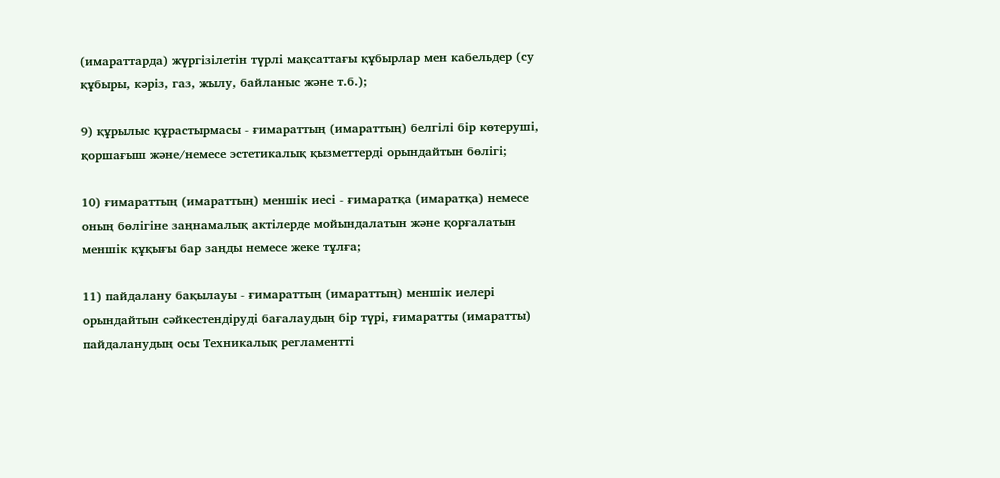(имараттарда) жүргізілетін түрлі мақсаттағы құбырлар мен кабельдер (су құбыры, кәріз, газ, жылу, байланыс және т.б.);

9) құрылыс құрастырмасы - ғимараттың (имараттың) белгілі бір көтеруші, қоршағыш және/немесе эстетикалық қызметтерді орындайтын бөлігі;

10) ғимараттың (имараттың) меншік иесі - ғимаратқа (имаратқа) немесе оның бөлігіне заңнамалық актілерде мойындалатын және қорғалатын меншік құқығы бар заңды немесе жеке тұлға;

11) пайдалану бақылауы - ғимараттың (имараттың) меншік иелері орындайтын сәйкестендіруді бағалаудың бір түрі, ғимаратты (имаратты) пайдаланудың осы Техникалық регламентті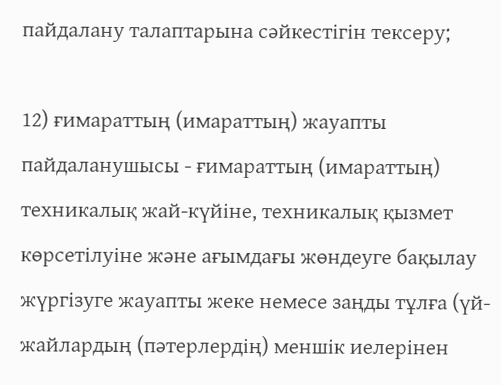пайдалану талаптарына сәйкестігін тексеру;

12) ғимараттың (имараттың) жауапты пайдаланушысы - ғимараттың (имараттың) техникалық жай-күйіне, техникалық қызмет көрсетілуіне және ағымдағы жөндеуге бақылау жүргізуге жауапты жеке немесе заңды тұлға (үй-жайлардың (пәтерлердің) меншік иелерінен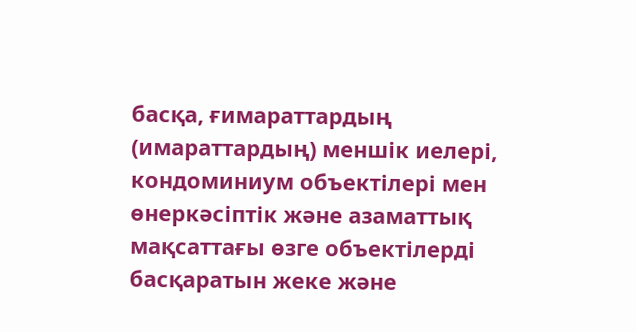басқа, ғимараттардың (имараттардың) меншік иелері, кондоминиум объектілері мен өнеркәсіптік және азаматтық мақсаттағы өзге объектілерді басқаратын жеке және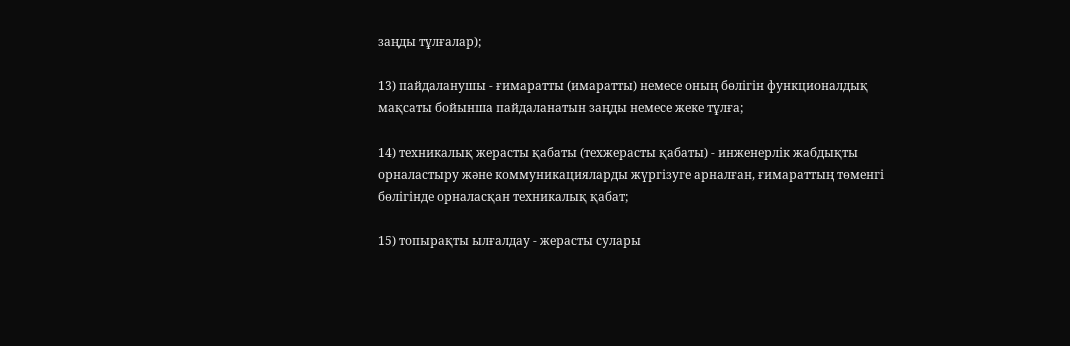заңды тұлғалар);

13) пайдаланушы - ғимаратты (имаратты) немесе оның бөлігін функционалдық мақсаты бойынша пайдаланатын заңды немесе жеке тұлға;

14) техникалық жерасты қабаты (техжерасты қабаты) - инженерлік жабдықты орналастыру және коммуникацияларды жүргізуге арналған, ғимараттың төменгі бөлігінде орналасқан техникалық қабат;

15) топырақты ылғалдау - жерасты сулары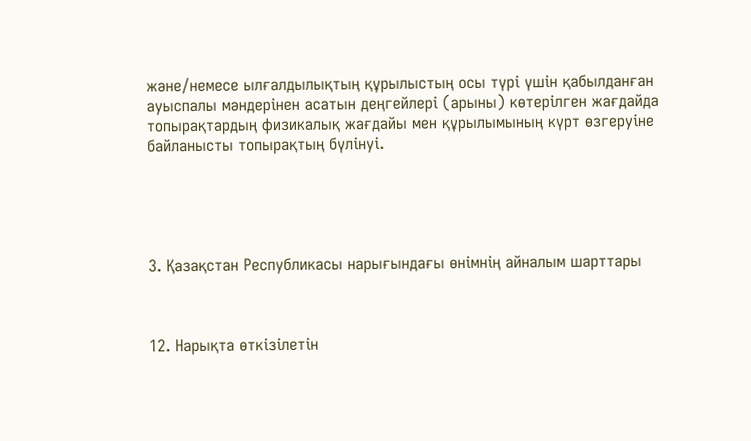және/немесе ылғалдылықтың құрылыстың осы түрі үшін қабылданған ауыспалы мәндерінен асатын деңгейлері (арыны) көтерілген жағдайда топырақтардың физикалық жағдайы мен құрылымының күрт өзгеруіне байланысты топырақтың бүлінуі.





3. Қазақстан Республикасы нарығындағы өнімнің айналым шарттары



12. Нарықта өткізілетін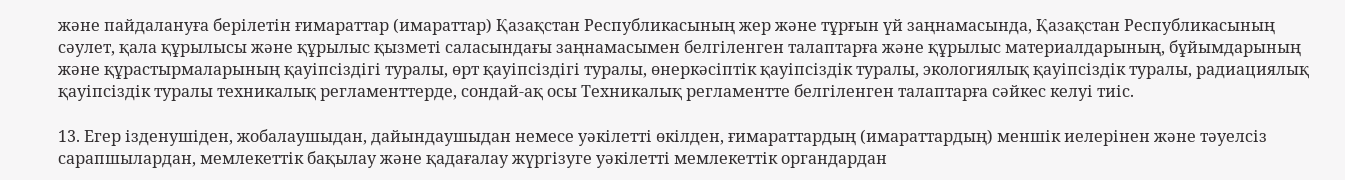және пайдалануға берілетін ғимараттар (имараттар) Қазақстан Республикасының жер және тұрғын үй заңнамасында, Қазақстан Республикасының сәулет, қала құрылысы және құрылыс қызметі саласындағы заңнамасымен белгіленген талаптарға және құрылыс материалдарының, бұйымдарының және құрастырмаларының қауіпсіздігі туралы, өрт қауіпсіздігі туралы, өнеркәсіптік қауіпсіздік туралы, экологиялық қауіпсіздік туралы, радиациялық қауіпсіздік туралы техникалық регламенттерде, сондай-ақ осы Техникалық регламентте белгіленген талаптарға сәйкес келуі тиіс.

13. Егер ізденушіден, жобалаушыдан, дайындаушыдан немесе уәкілетті өкілден, ғимараттардың (имараттардың) меншік иелерінен және тәуелсіз сарапшылардан, мемлекеттік бақылау және қадағалау жүргізуге уәкілетті мемлекеттік органдардан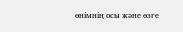өнімнің осы және өзге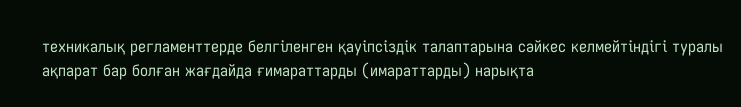техникалық регламенттерде белгіленген қауіпсіздік талаптарына сәйкес келмейтіндігі туралы ақпарат бар болған жағдайда ғимараттарды (имараттарды) нарықта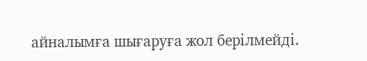айналымға шығаруға жол берілмейді.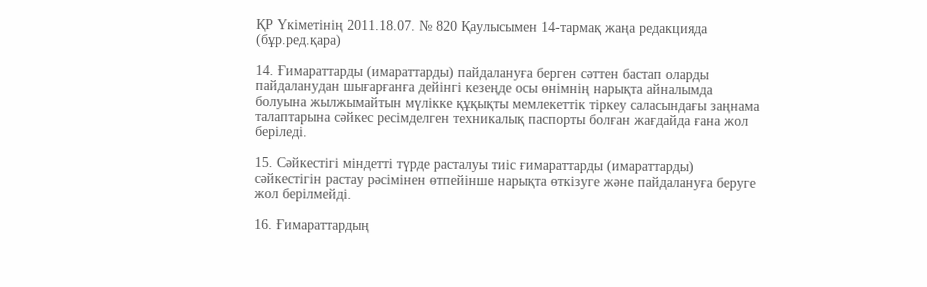ҚР Үкіметінің 2011.18.07. № 820 Қаулысымен 14-тармақ жаңа редакцияда (бұр.ред.қара)

14. Ғимараттарды (имараттарды) пайдалануға берген сәттен бастап оларды пайдаланудан шығарғанға дейінгі кезеңде осы өнімнің нарықта айналымда болуына жылжымайтын мүлікке құқықты мемлекеттік тіркеу саласындағы заңнама талаптарына сәйкес ресімделген техникалық паспорты болған жағдайда ғана жол беріледі.

15. Сәйкестігі міндетті түрде расталуы тиіс ғимараттарды (имараттарды) сәйкестігін растау рәсімінен өтпейінше нарықта өткізуге және пайдалануға беруге жол берілмейді.

16. Ғимараттардың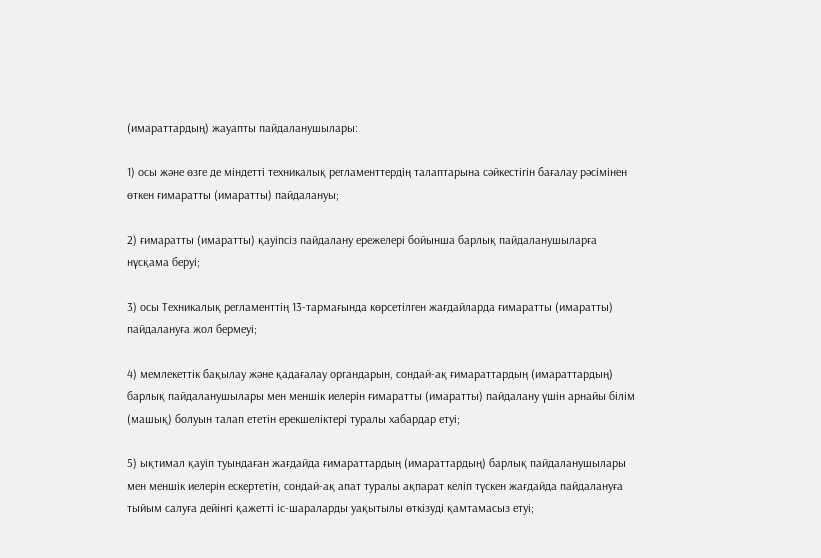(имараттардың) жауапты пайдаланушылары:

1) осы және өзге де міндетті техникалық регламенттердің талаптарына сәйкестігін бағалау рәсімінен өткен ғимаратты (имаратты) пайдалануы;

2) ғимаратты (имаратты) қауіпсіз пайдалану ережелері бойынша барлық пайдаланушыларға нұсқама беруі;

3) осы Техникалық регламенттің 13-тармағында көрсетілген жағдайларда ғимаратты (имаратты) пайдалануға жол бермеуі;

4) мемлекеттік бақылау және қадағалау органдарын, сондай-ақ ғимараттардың (имараттардың) барлық пайдаланушылары мен меншік иелерін ғимаратты (имаратты) пайдалану үшін арнайы білім (машық) болуын талап ететін ерекшеліктері туралы хабардар етуі;

5) ықтимал қауіп туындаған жағдайда ғимараттардың (имараттардың) барлық пайдаланушылары мен меншік иелерін ескертетін, сондай-ақ апат туралы ақпарат келіп түскен жағдайда пайдалануға тыйым салуға дейінгі қажетті іс-шараларды уақытылы өткізуді қамтамасыз етуі;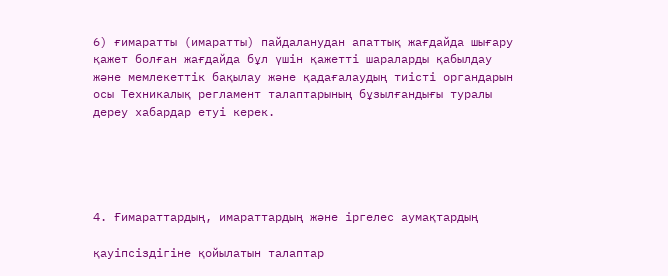6) ғимаратты (имаратты) пайдаланудан апаттық жағдайда шығару қажет болған жағдайда бұл үшін қажетті шараларды қабылдау және мемлекеттік бақылау және қадағалаудың тиісті органдарын осы Техникалық регламент талаптарының бұзылғандығы туралы дереу хабардар етуі керек.





4. Ғимараттардың, имараттардың және іргелес аумақтардың

қауіпсіздігіне қойылатын талаптар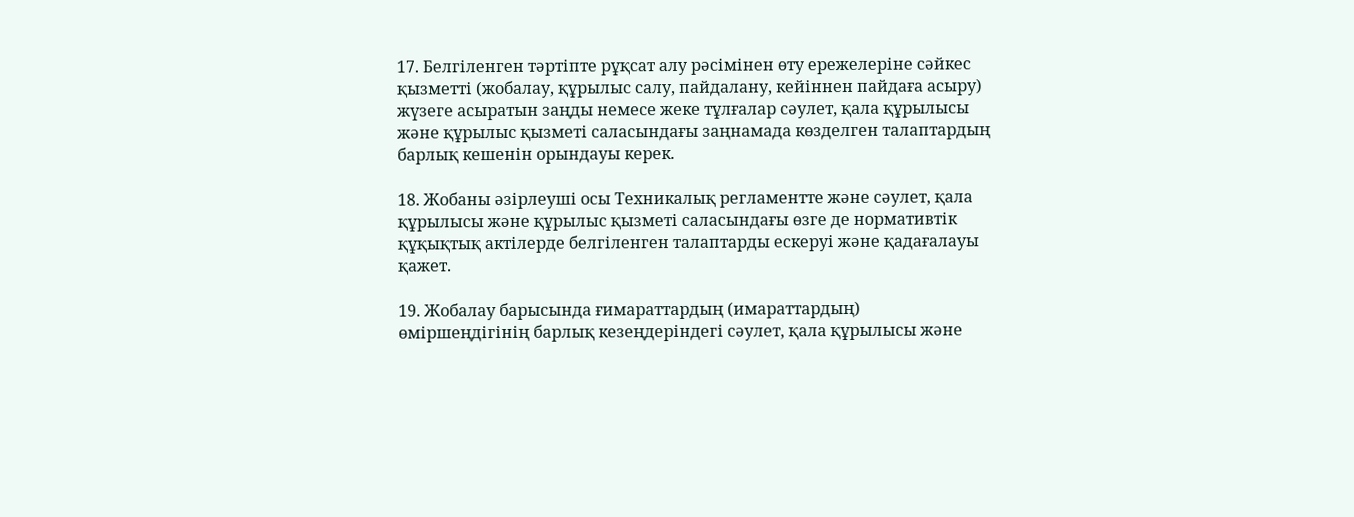17. Белгіленген тәртіпте рұқсат алу рәсімінен өту ережелеріне сәйкес қызметті (жобалау, құрылыс салу, пайдалану, кейіннен пайдаға асыру) жүзеге асыратын заңды немесе жеке тұлғалар сәулет, қала құрылысы және құрылыс қызметі саласындағы заңнамада көзделген талаптардың барлық кешенін орындауы керек.

18. Жобаны әзірлеуші осы Техникалық регламентте және сәулет, қала құрылысы және құрылыс қызметі саласындағы өзге де нормативтік құқықтық актілерде белгіленген талаптарды ескеруі және қадағалауы қажет.

19. Жобалау барысында ғимараттардың (имараттардың) өміршеңдігінің барлық кезеңдеріндегі сәулет, қала құрылысы және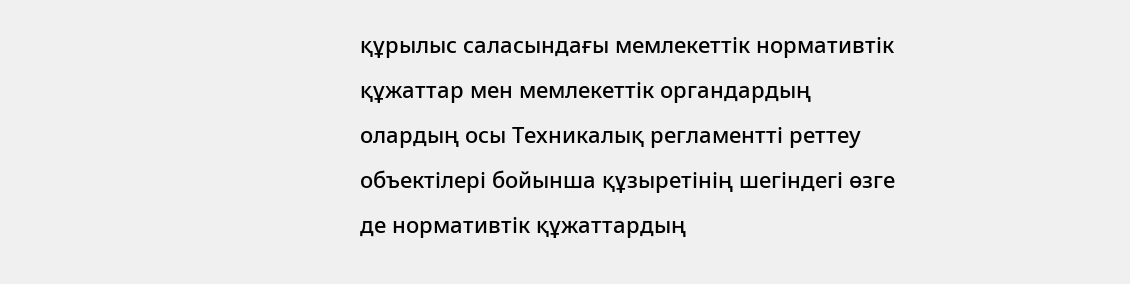құрылыс саласындағы мемлекеттік нормативтік құжаттар мен мемлекеттік органдардың олардың осы Техникалық регламентті реттеу объектілері бойынша құзыретінің шегіндегі өзге де нормативтік құжаттардың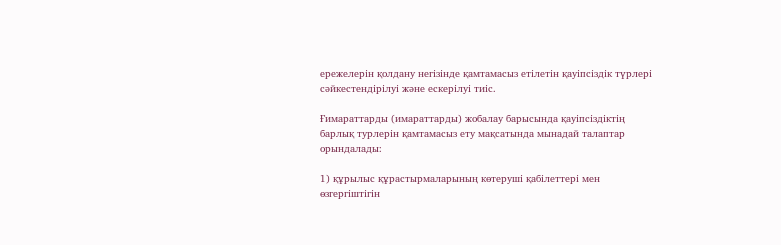ережелерін қолдану негізінде қамтамасыз етілетін қауіпсіздік түрлері сәйкестендірілуі және ескерілуі тиіс.

Ғимараттарды (имараттарды) жобалау барысында қауіпсіздіктің барлық турлерін қамтамасыз ету мақсатында мынадай талаптар орындалады:

1) құрылыс құрастырмаларының көтеруші қабілеттері мен өзгергіштігін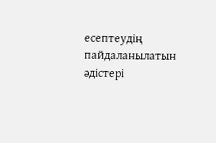есептеудің пайдаланылатын әдістері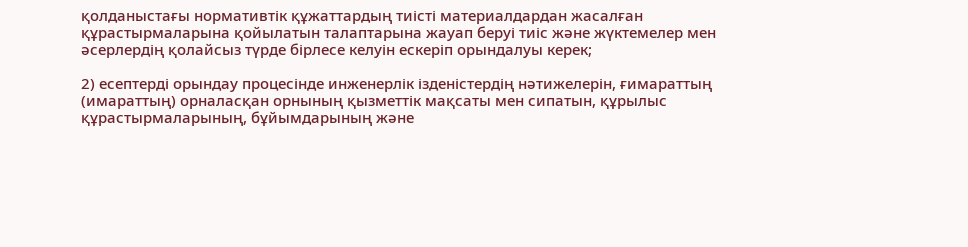қолданыстағы нормативтік құжаттардың тиісті материалдардан жасалған құрастырмаларына қойылатын талаптарына жауап беруі тиіс және жүктемелер мен әсерлердің қолайсыз түрде бірлесе келуін ескеріп орындалуы керек;

2) есептерді орындау процесінде инженерлік ізденістердің нәтижелерін, ғимараттың (имараттың) орналасқан орнының қызметтік мақсаты мен сипатын, құрылыс құрастырмаларының, бұйымдарының және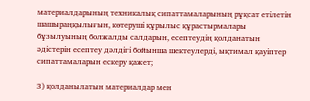материалдарының техникалық сипаттамаларының рұқсат етілетін шашыраңқылығын, көтеруші құрылыс құрастырмалары бұзылуының болжалды салдарын, есептеудің қолданатын әдістерін есептеу дәлдігі бойынша шектеулерді, ықтимал қауіптер сипаттамаларын ескеру қажет;

3) қолданылатын материалдар мен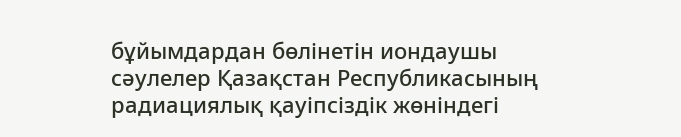бұйымдардан бөлінетін иондаушы сәулелер Қазақстан Республикасының радиациялық қауіпсіздік жөніндегі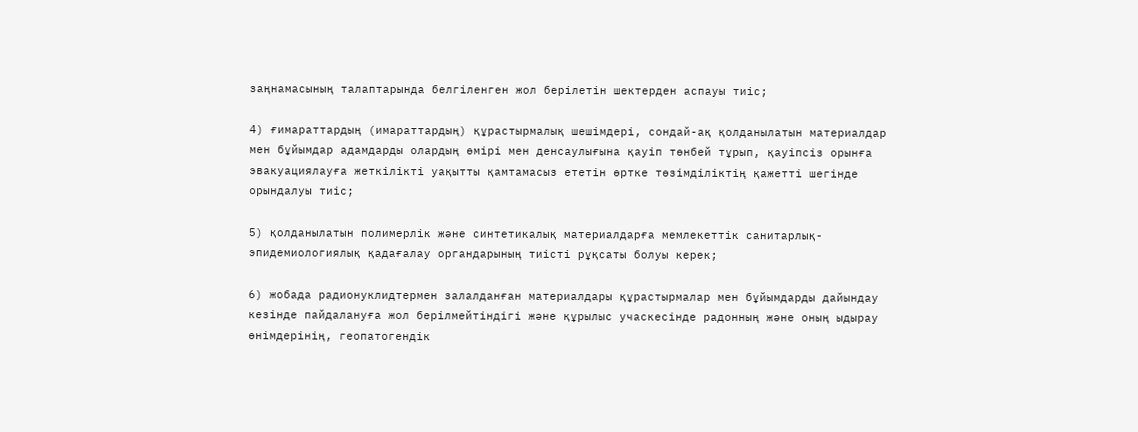заңнамасының талаптарында белгіленген жол берілетін шектерден аспауы тиіс;

4) ғимараттардың (имараттардың) құрастырмалық шешімдері, сондай-ақ қолданылатын материалдар мен бұйымдар адамдарды олардың өмірі мен денсаулығына қауіп төнбей тұрып, қауіпсіз орынға эвакуациялауға жеткілікті уақытты қамтамасыз ететін өртке төзімділіктің қажетті шегінде орындалуы тиіс;

5) қолданылатын полимерлік және синтетикалық материалдарға мемлекеттік санитарлық-эпидемиологиялық қадағалау органдарының тиісті рұқсаты болуы керек;

6) жобада радионуклидтермен залалданған материалдары құрастырмалар мен бұйымдарды дайындау кезінде пайдалануға жол берілмейтіндігі және құрылыс учаскесінде радонның және оның ыдырау өнімдерінің, геопатогендік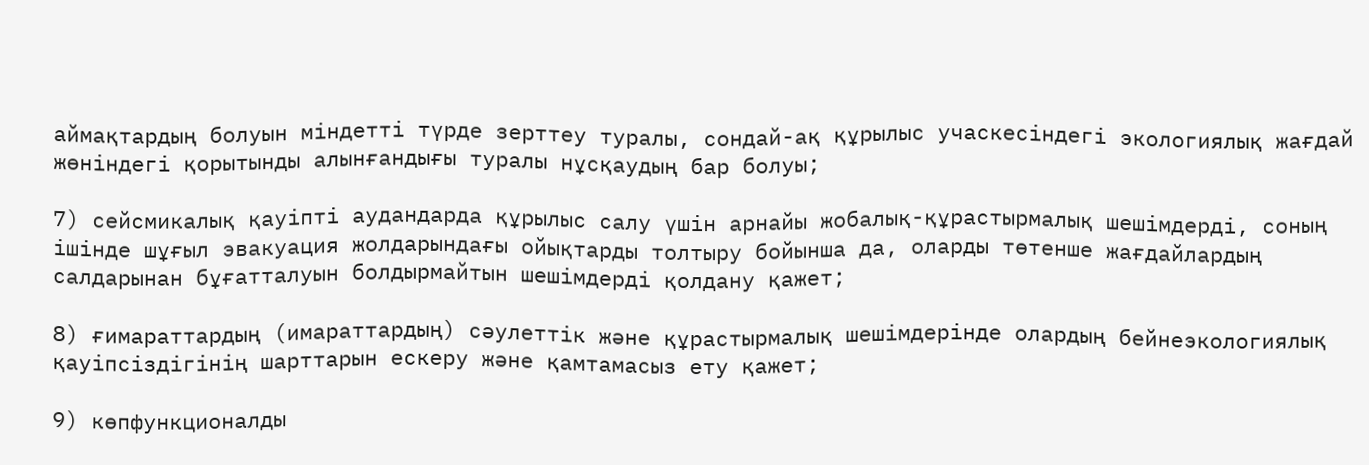аймақтардың болуын міндетті түрде зерттеу туралы, сондай-ақ құрылыс учаскесіндегі экологиялық жағдай жөніндегі қорытынды алынғандығы туралы нұсқаудың бар болуы;

7) сейсмикалық қауіпті аудандарда құрылыс салу үшін арнайы жобалық-құрастырмалық шешімдерді, соның ішінде шұғыл эвакуация жолдарындағы ойықтарды толтыру бойынша да, оларды төтенше жағдайлардың салдарынан бұғатталуын болдырмайтын шешімдерді қолдану қажет;

8) ғимараттардың (имараттардың) сәулеттік және құрастырмалық шешімдерінде олардың бейнеэкологиялық қауіпсіздігінің шарттарын ескеру және қамтамасыз ету қажет;

9) көпфункционалды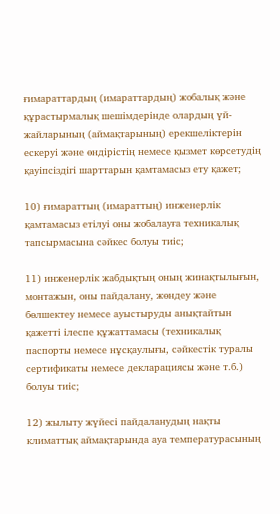ғимараттардың (имараттардың) жобалық және құрастырмалық шешімдерінде олардың үй-жайларының (аймақтарының) ерекшеліктерін ескеруі және өндірістің немесе қызмет көрсетудің қауіпсіздігі шарттарын қамтамасыз ету қажет;

10) ғимараттың (имараттың) инженерлік қамтамасыз етілуі оны жобалауға техникалық тапсырмасына сәйкес болуы тиіс;

11) инженерлік жабдықтың оның жинақтылығын, монтажын, оны пайдалану, жөндеу және бөлшектеу немесе ауыстыруды анықтайтын қажетті ілеспе құжаттамасы (техникалық паспорты немесе нұсқаулығы, сәйкестік туралы сертификаты немесе декларациясы және т.б.) болуы тиіс;

12) жылыту жүйесі пайдаланудың нақты климаттық аймақтарында ауа температурасының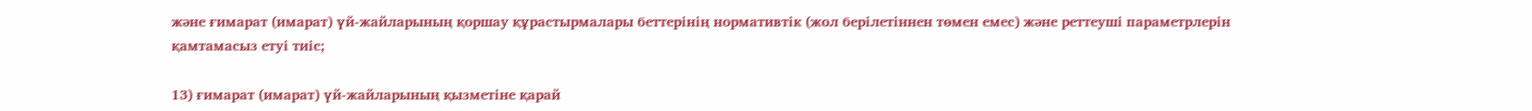және ғимарат (имарат) үй-жайларының қоршау құрастырмалары беттерінің нормативтік (жол берілетіннен төмен емес) және реттеуші параметрлерін қамтамасыз етуі тиіс;

13) ғимарат (имарат) үй-жайларының қызметіне қарай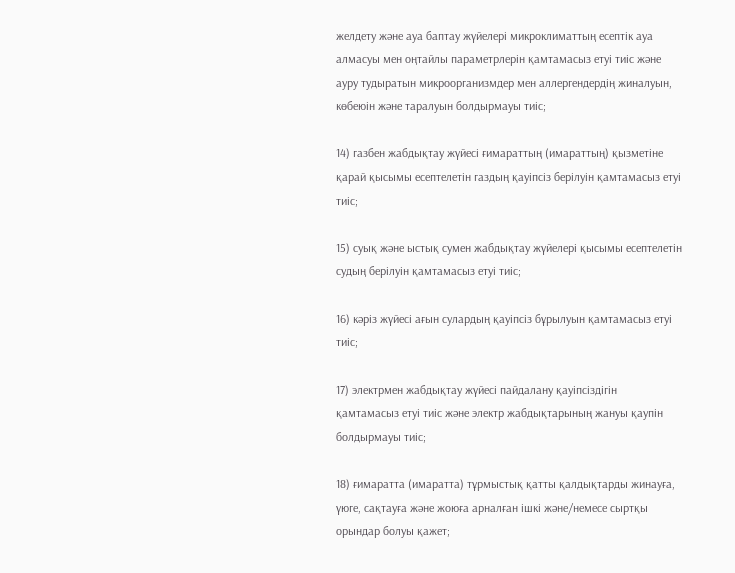желдету және ауа баптау жүйелері микроклиматтың есептік ауа алмасуы мен оңтайлы параметрлерін қамтамасыз етуі тиіс және ауру тудыратын микроорганизмдер мен аллергендердің жиналуын, көбеюін және таралуын болдырмауы тиіс;

14) газбен жабдықтау жүйесі ғимараттың (имараттың) қызметіне қарай қысымы есептелетін газдың қауіпсіз берілуін қамтамасыз етуі тиіс;

15) суық және ыстық сумен жабдықтау жүйелері қысымы есептелетін судың берілуін қамтамасыз етуі тиіс;

16) кәріз жүйесі ағын сулардың қауіпсіз бұрылуын қамтамасыз етуі тиіс;

17) электрмен жабдықтау жүйесі пайдалану қауіпсіздігін қамтамасыз етуі тиіс және электр жабдықтарының жануы қаупін болдырмауы тиіс;

18) ғимаратта (имаратта) тұрмыстық қатты қалдықтарды жинауға, үюге, сақтауға және жоюға арналған ішкі және/немесе сыртқы орындар болуы қажет;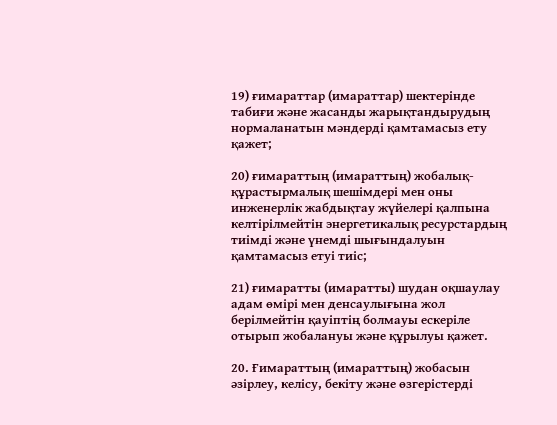19) ғимараттар (имараттар) шектерінде табиғи және жасанды жарықтандырудың нормаланатын мәндерді қамтамасыз ету қажет;

20) ғимараттың (имараттың) жобалық-құрастырмалық шешімдері мен оны инженерлік жабдықтау жүйелері қалпына келтірілмейтін энергетикалық ресурстардың тиімді және үнемді шығындалуын қамтамасыз етуі тиіс;

21) ғимаратты (имаратты) шудан оқшаулау адам өмірі мен денсаулығына жол берілмейтін қауіптің болмауы ескеріле отырып жобалануы және құрылуы қажет.

20. Ғимараттың (имараттың) жобасын әзірлеу, келісу, бекіту және өзгерістерді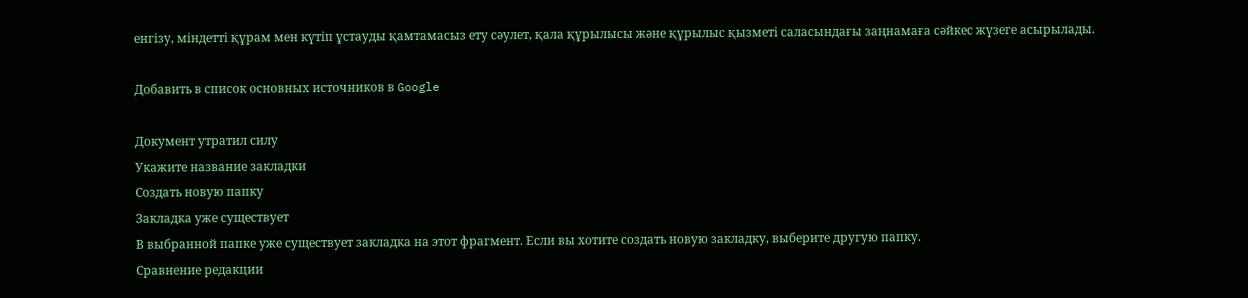енгізу, міндетті құрам мен күтіп ұстауды қамтамасыз ету сәулет, қала құрылысы және құрылыс қызметі саласындағы заңнамаға сәйкес жүзеге асырылады.

Добавить в список основных источников в Google

Документ утратил силу
Укажите название закладки
Создать новую папку
Закладка уже существует
В выбранной папке уже существует закладка на этот фрагмент. Если вы хотите создать новую закладку, выберите другую папку.
Сравнение редакции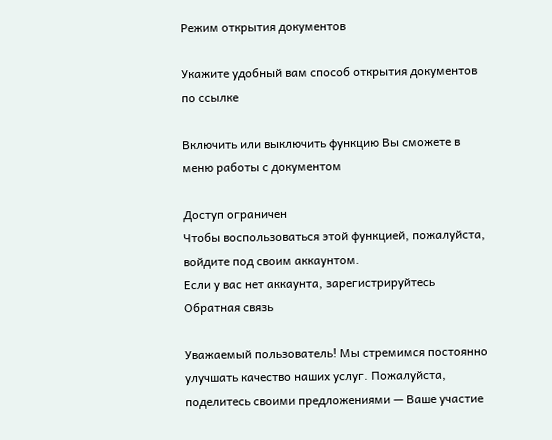Режим открытия документов

Укажите удобный вам способ открытия документов по ссылке

Включить или выключить функцию Вы сможете в меню работы с документом

Доступ ограничен
Чтобы воспользоваться этой функцией, пожалуйста, войдите под своим аккаунтом.
Если у вас нет аккаунта, зарегистрируйтесь
Обратная связь

Уважаемый пользователь! Мы стремимся постоянно улучшать качество наших услуг. Пожалуйста, поделитесь своими предложениями — Ваше участие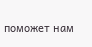поможет нам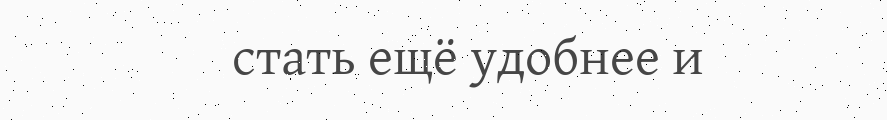стать ещё удобнее и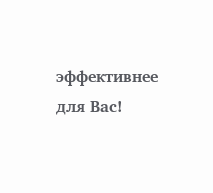эффективнее для Вас!